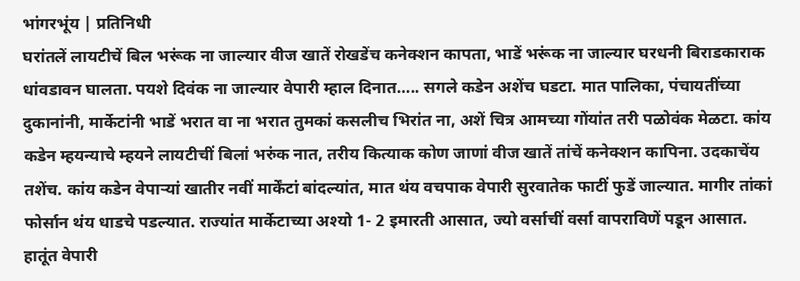भांगरभूंय | प्रतिनिधी
घरांतलें लायटीचें बिल भरूंक ना जाल्यार वीज खातें रोखडेंच कनेक्शन कापता, भाडें भरूंक ना जाल्यार घरधनी बिराडकाराक धांवडावन घालता. पयशे दिवंक ना जाल्यार वेपारी म्हाल दिनात….. सगले कडेन अशेंच घडटा. मात पालिका, पंचायतींच्या दुकानांनी, मार्केटांनी भाडें भरात वा ना भरात तुमकां कसलीच भिरांत ना, अशें चित्र आमच्या गोंयांत तरी पळोवंक मेळटा. कांय कडेन म्हयन्याचे म्हयने लायटीचीं बिलां भरुंक नात, तरीय कित्याक कोण जाणां वीज खातें तांचें कनेक्शन कापिना. उदकाचेंय तशेंच. कांय कडेन वेपाऱ्यां खातीर नवीं मार्केंटां बांदल्यांत, मात थंय वचपाक वेपारी सुरवातेक फाटीं फुडें जाल्यात. मागीर तांकां फोर्सान थंय धाडचे पडल्यात. राज्यांत मार्केटाच्या अश्यो 1- 2 इमारती आसात, ज्यो वर्साचीं वर्सा वापराविणें पडून आसात. हातूंत वेपारी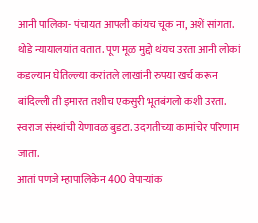आनी पालिका- पंचायत आपली कांयच चूक ना, अशें सांगता. थोडे न्यायालयांत वतात. पूण मूळ मुद्दो थंयच उरता आनी लोकां कडल्यान घेतिल्ल्या करांतले लाखांनी रुपया खर्च करून बांदिल्ली ती इमारत तशीच एकसुरी भूतबंगलो कशी उरता. स्वराज संस्थांची येणावळ बुडटा. उदगतीच्या कामांचेर परिणाम जाता.
आतां पणजे म्हापालिकेन 400 वेपाऱ्यांक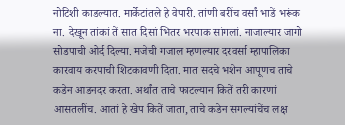नोटिशी काडल्यात. मार्केटांतले हे वेपारी. तांणी बरींच वर्सां भाडें भरूंक ना. देखून तांकां तें सात दिसां भितर भरपाक सांगलां. नाजाल्यार जागो सोडपाची ओर्द दिल्या. मजेची गजाल म्हणल्यार दरवर्सा म्हापालिका कारवाय करपाची शिटकावणी दिता. मात सदचे भशेन आपूणच ताचे कडेन आडनदर करता. अर्थांत ताचे फाटल्यान कितें तरी कारणां आसतलींच. आतां हे खेप कितें जाता, ताचे कडेन सगल्यांचेंच लक्ष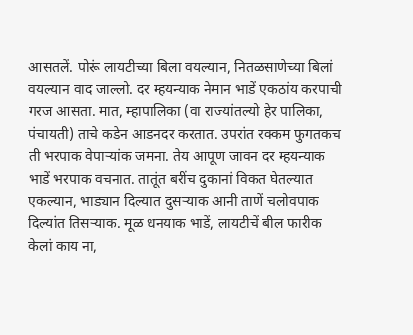आसतलें. पोरूं लायटीच्या बिला वयल्यान, नितळसाणेच्या बिलां वयल्यान वाद जाल्लो. दर म्हयन्याक नेमान भाडें एकठांय करपाची गरज आसता. मात, म्हापालिका (वा राज्यांतल्यो हेर पालिका, पंचायती) ताचे कडेन आडनदर करतात. उपरांत रक्कम फुगतकच ती भरपाक वेपाऱ्यांक जमना. तेय आपूण जावन दर म्हयन्याक भाडें भरपाक वचनात. तातूंत बरींच दुकानां विकत घेतल्यात एकल्यान, भाड्यान दिल्यात दुसऱ्याक आनी ताणें चलोवपाक दिल्यांत तिसऱ्याक. मूळ धनयाक भाडें, लायटीचें बील फारीक केलां काय ना,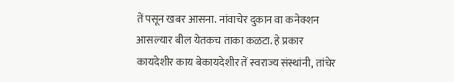तें पसून खबर आसना. नांवाचेर दुकान वा कनेक्शन आसल्यार बील येतकच ताका कळटा. हे प्रकार कायदेशीर काय बेकायदेशीर तें स्वराज्य संस्थांनी, तांचेर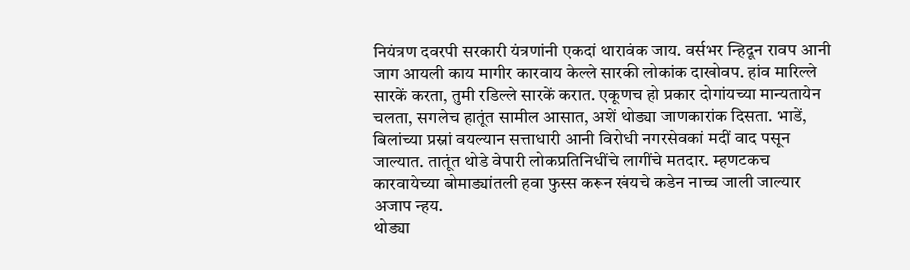नियंत्रण दवरपी सरकारी यंत्रणांनी एकदां थारावंक जाय. वर्सभर न्हिदून रावप आनी जाग आयली काय मागीर कारवाय केल्ले सारकी लोकांक दाखोवप. हांव मारिल्ले सारकें करता, तुमी रडिल्ले सारकें करात. एकूणच हो प्रकार दोगांयच्या मान्यतायेन चलता, सगलेच हातूंत सामील आसात, अशें थोड्या जाणकारांक दिसता. भाडें, बिलांच्या प्रस्नां वयल्यान सत्ताधारी आनी विरोधी नगरसेवकां मदीं वाद पसून जाल्यात. तातूंत थोडे वेपारी लोकप्रतिनिधींचे लागींचे मतदार. म्हणटकच कारवायेच्या बोमाड्यांतली हवा फुस्स करून खंयचे कडेन नाच्च जाली जाल्यार अजाप न्हय.
थोड्या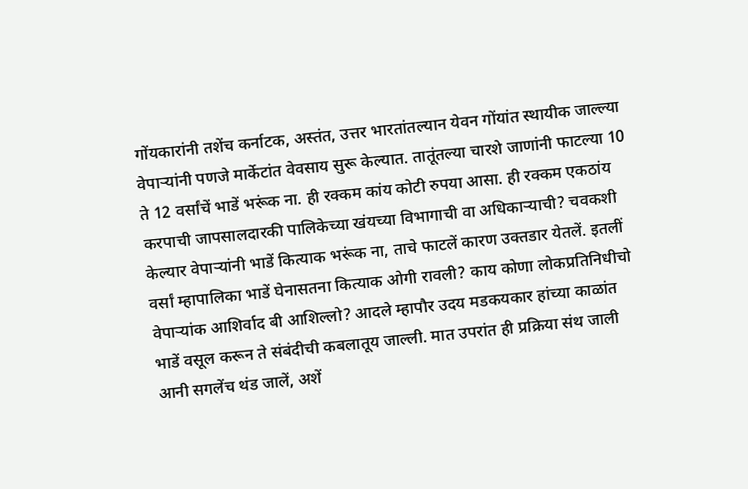गोंयकारांनी तशेंच कर्नाटक, अस्तंत, उत्तर भारतांतल्यान येवन गोंयांत स्थायीक जाल्ल्या वेपाऱ्यांनी पणजे मार्केटांत वेवसाय सुरू केल्यात. तातूंतल्या चारशे जाणांनी फाटल्या 10 ते 12 वर्सांचें भाडें भरूंक ना. ही रक्कम कांय कोटी रुपया आसा. ही रक्कम एकठांय करपाची जापसालदारकी पालिकेच्या खंयच्या विभागाची वा अधिकाऱ्याची? चवकशी केल्यार वेपाऱ्यांनी भाडें कित्याक भरूंक ना, ताचे फाटलें कारण उक्तडार येतलें. इतलीं वर्सां म्हापालिका भाडें घेनासतना कित्याक ओगी रावली? काय कोणा लोकप्रतिनिधीचो वेपाऱ्यांक आशिर्वाद बी आशिल्लो? आदले म्हापौर उदय मडकयकार हांच्या काळांत भाडें वसूल करून ते संबंदीची कबलातूय जाल्ली. मात उपरांत ही प्रक्रिया संथ जाली आनी सगलेंच थंड जालें, अशें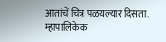आतांचें चित्र पळयल्यार दिसता. म्हापालिकेक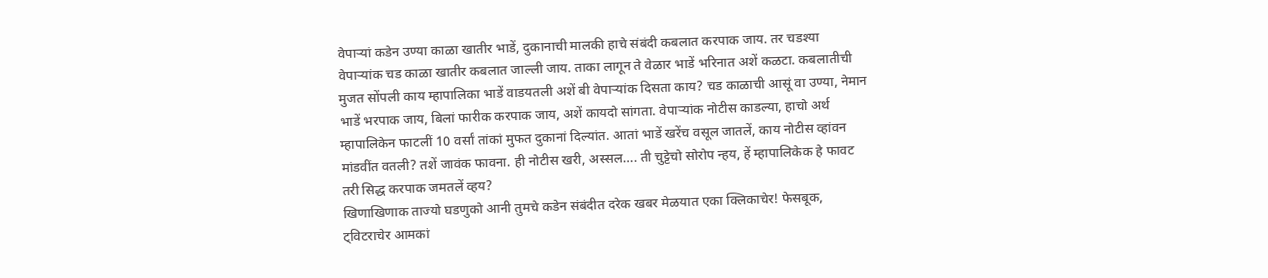वेपाऱ्यां कडेन उण्या काळा खातीर भाडें, दुकानाची मालकी हाचे संबंदी कबलात करपाक जाय. तर चडश्या वेपाऱ्यांक चड काळा खातीर कबलात जाल्ली जाय. ताका लागून ते वेळार भाडें भरिनात अशें कळटा. कबलातीची मुजत सोंपली काय म्हापालिका भाडें वाडयतली अशें बी वेपाऱ्यांक दिसता काय? चड काळाची आसूं वा उण्या, नेमान भाडें भरपाक जाय, बिलां फारीक करपाक जाय, अशें कायदो सांगता. वेपाऱ्यांक नोटीस काडल्या, हाचो अर्थ म्हापालिकेन फाटलीं 10 वर्सां तांकां मुफत दुकानां दिल्यांत. आतां भाडें खरेंच वसूल जातलें, काय नोटीस व्हांवन मांडवींत वतली? तशें जावंक फावना. ही नोटीस खरी, अस्सल…. ती चुट्टेचो सोरोप न्हय, हें म्हापालिकेक हे फावट तरी सिद्ध करपाक जमतलें व्हय?
खिणाखिणाक ताज्यो घडणुको आनी तुमचे कडेन संबंदीत दरेक खबर मेळयात एका क्लिकाचेर! फेसबूक, ट्विटराचेर आमकां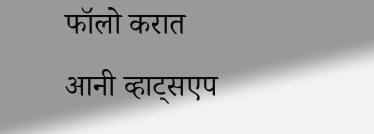फॉलो करात आनी व्हाट्सएप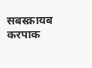सबस्क्रायब करपाक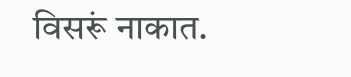विसरूं नाकात.